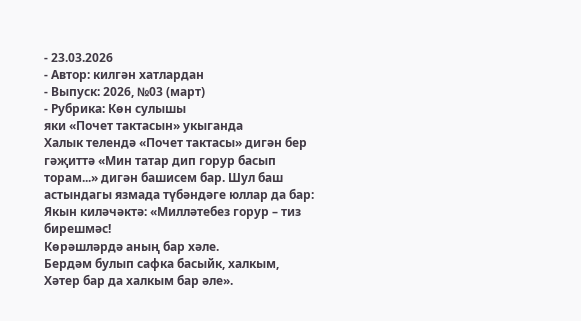- 23.03.2026
- Автор: килгән хатлардан
- Выпуск: 2026, №03 (март)
- Рубрика: Көн сулышы
яки «Почет тактасын» укыганда
Халык телендә «Почет тактасы» дигән бер гәҗиттә «Мин татар дип горур басып торам...» дигән башисем бар. Шул баш астындагы язмада түбәндәге юллар да бар:
Якын киләчәктә: «Милләтебез горур – тиз бирешмәс!
Көрәшләрдә аның бар хәле.
Бердәм булып сафка басыйк, халкым,
Хәтер бар да халкым бар әле».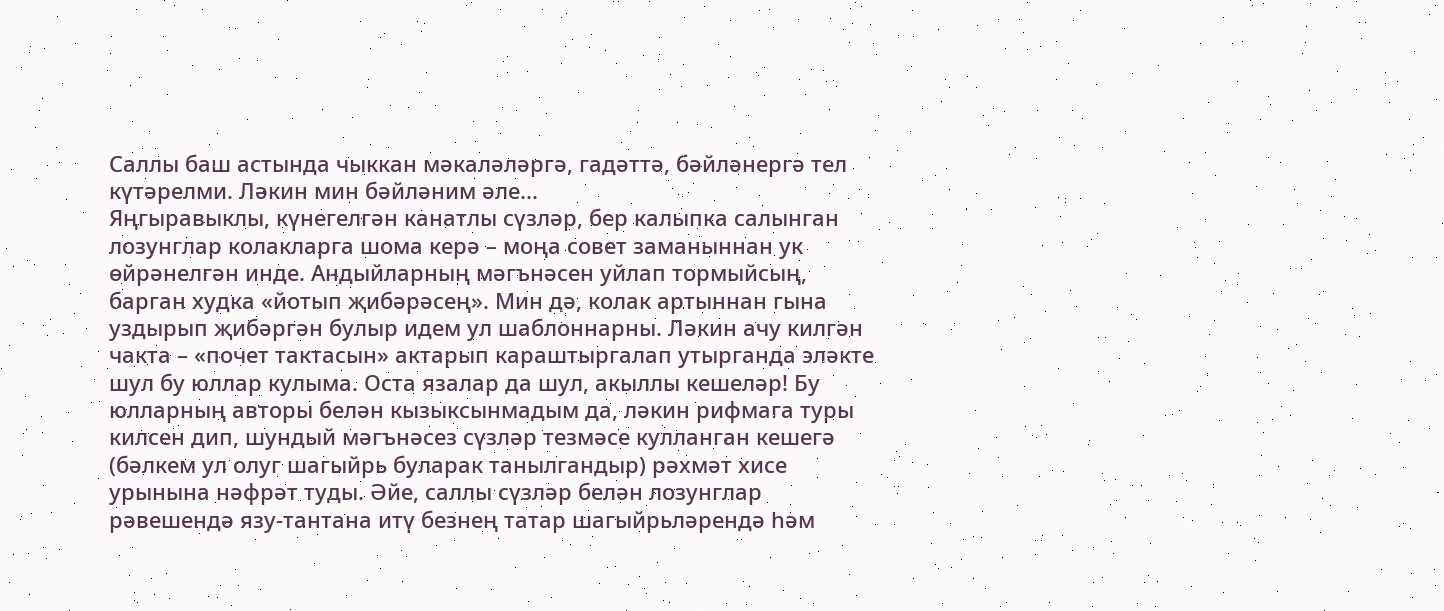Саллы баш астында чыккан мәкаләләргә, гадәттә, бәйләнергә тел күтәрелми. Ләкин мин бәйләним әле...
Яңгыравыклы, күнегелгән канатлы сүзләр, бер калыпка салынган лозунглар колакларга шома керә – моңа совет заманыннан ук өйрәнелгән инде. Андыйларның мәгънәсен уйлап тормыйсың, барган худка «йотып җибәрәсең». Мин дә, колак артыннан гына уздырып җибәргән булыр идем ул шаблоннарны. Ләкин ачу килгән чакта – «почет тактасын» актарып караштыргалап утырганда эләкте шул бу юллар кулыма. Оста язалар да шул, акыллы кешеләр! Бу юлларның авторы белән кызыксынмадым да, ләкин рифмага туры килсен дип, шундый мәгънәсез сүзләр тезмәсе кулланган кешегә (бәлкем ул олуг шагыйрь буларак танылгандыр) рәхмәт хисе урынына нәфрәт туды. Әйе, саллы сүзләр белән лозунглар рәвешендә язу-тантана итү безнең татар шагыйрьләрендә һәм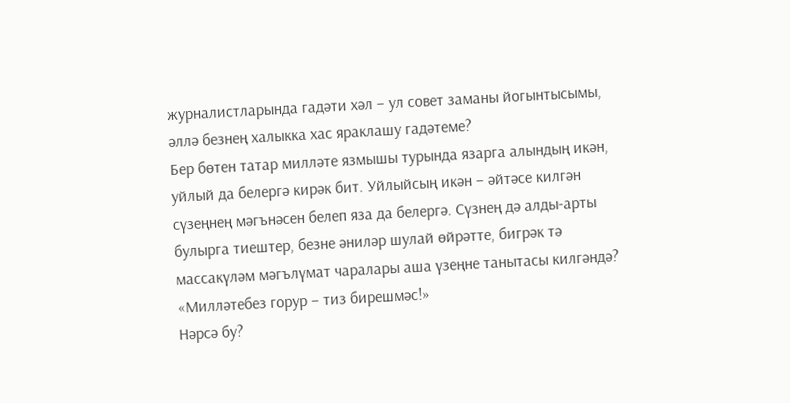журналистларында гадәти хәл – ул совет заманы йогынтысымы, әллә безнең халыкка хас яраклашу гадәтеме?
Бер бөтен татар милләте язмышы турында язарга алындың икән, уйлый да белергә кирәк бит. Уйлыйсың икән – әйтәсе килгән сүзеңнең мәгънәсен белеп яза да белергә. Сүзнең дә алды-арты булырга тиештер, безне әниләр шулай өйрәтте, бигрәк тә массакүләм мәгълүмат чаралары аша үзеңне танытасы килгәндә?
«Милләтебез горур – тиз бирешмәс!»
Нәрсә бу?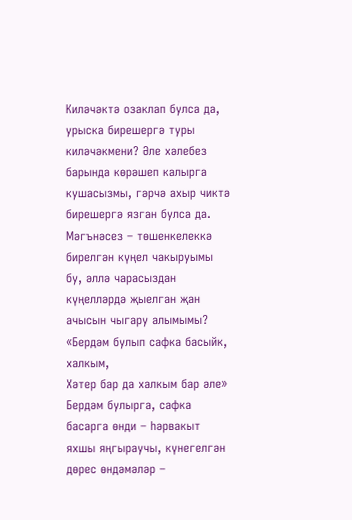Киләчәктә озаклап булса да, урыска бирешергә туры киләчәкмени? Әле хәлебез барында көрәшеп калырга кушасызмы, гәрчә ахыр чиктә бирешергә язган булса да. Мәгънәсез – төшенкелеккә бирелгән күңел чакыруымы бу, әллә чарасыздан күңелләрдә җыелган җан ачысын чыгару алымымы?
«Бердәм булып сафка басыйк, халкым,
Хәтер бар да халкым бар әле»
Бердәм булырга, сафка басарга өнди – һәрвакыт яхшы яңгыраучы, күнегелгән дөрес өндәмәләр –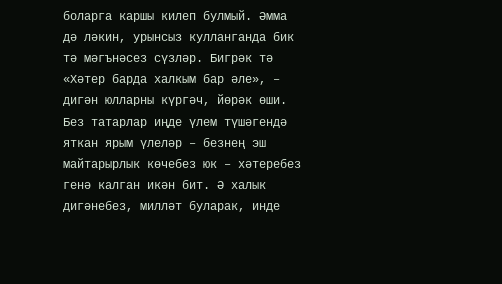боларга каршы килеп булмый. Әмма дә ләкин, урынсыз кулланганда бик тә мәгънәсез сүзләр. Бигрәк тә «Хәтер барда халкым бар әле», – дигән юлларны күргәч, йөрәк өши. Без татарлар иңде үлем түшәгендә яткан ярым үлеләр – безнең эш майтарырлык көчебез юк – хәтеребез генә калган икән бит. Ә халык дигәнебез, милләт буларак, инде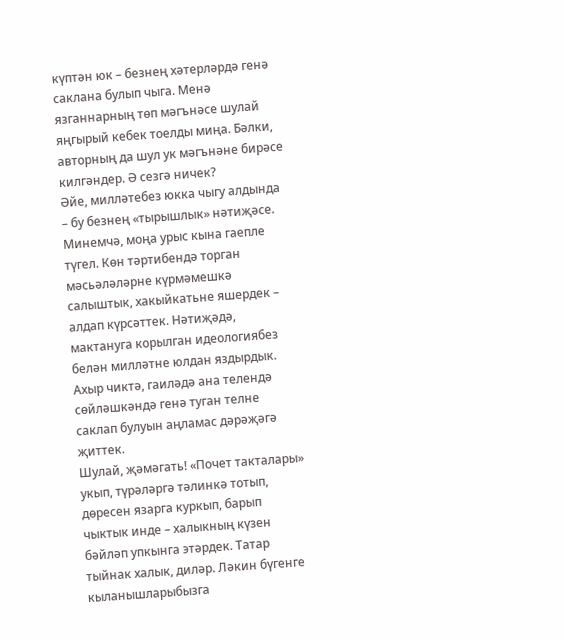күптән юк – безнең хәтерләрдә генә саклана булып чыга. Менә язганнарның төп мәгънәсе шулай яңгырый кебек тоелды миңа. Бәлки, авторның да шул ук мәгънәне бирәсе килгәндер. Ә сезгә ничек?
Әйе, милләтебез юкка чыгу алдында – бу безнең «тырышлык» нәтиҗәсе. Минемчә, моңа урыс кына гаепле түгел. Көн тәртибендә торган мәсьәләләрне күрмәмешкә салыштык, хакыйкатьне яшердек – алдап күрсәттек. Нәтиҗәдә, мактануга корылган идеологиябез белән милләтне юлдан яздырдык. Ахыр чиктә, гаиләдә ана телендә сөйләшкәндә генә туган телне саклап булуын аңламас дәрәҗәгә җиттек.
Шулай, җәмәгать! «Почет такталары» укып, түрәләргә тәлинкә тотып, дөресен язарга куркып, барып чыктык инде – халыкның күзен бәйләп упкынга этәрдек. Татар тыйнак халык, диләр. Ләкин бүгенге кыланышларыбызга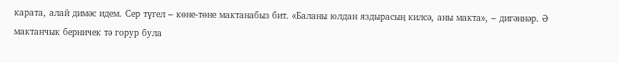карата, алай димәс идем. Сер түгел – көне-төне мактанабыз бит. «Баланы юлдан яздырасың килсә, аны макта», – дигәннәр. Ә мактанчык берничек тә горур була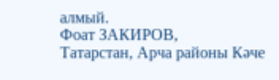алмый.
Фоат ЗАКИРОВ,
Татарстан, Арча районы Кәче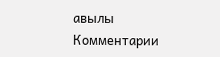авылы
Комментарии